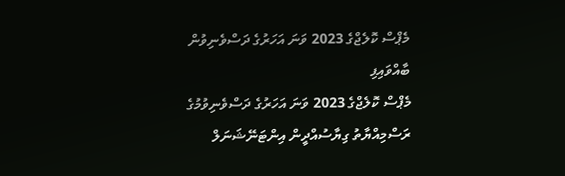މެޕްސް ކޮލެޖްގެ 2023 ވަނަ އަހަރުގެ ދަސްވެނިވުން ބާއްވައިފި
މެޕްސް ކޮލެޖްގެ 2023 ވަނަ އަހަރުގެ ދަސްވެނިވުމުގެ ރަސްމިއްޔާތު ގިޔާސުއްދީން އިންޓަނޭޝަނަލް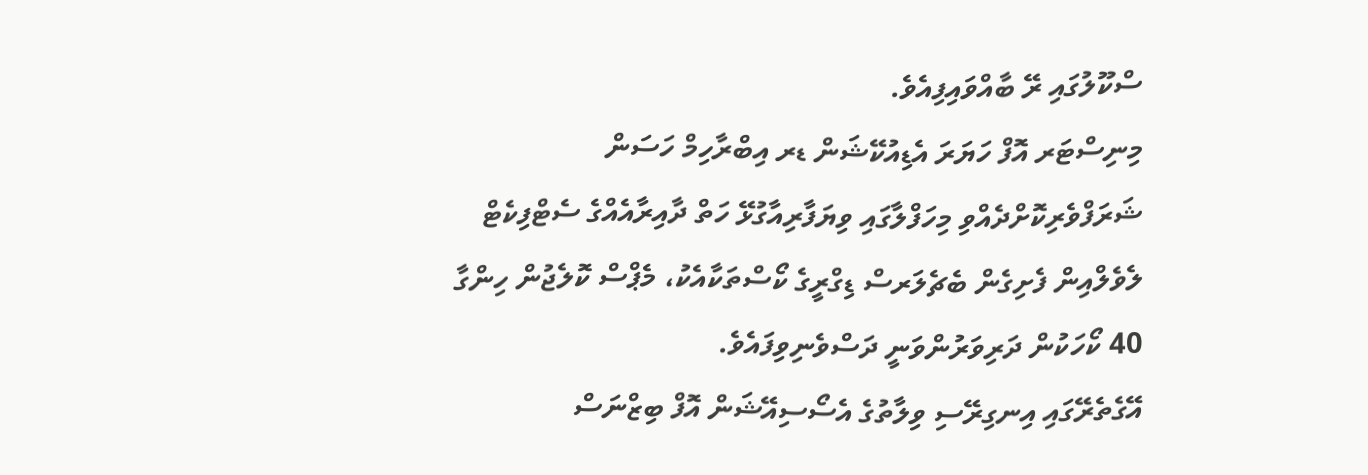ސްކޫލުގައި ރޭ ބާއްވައިފިއެވެ.
މިނިސްޓަރ އޮފް ހަޔަރަ އެޑިއުކޭޝަން ޑރ އިބްރާހިމް ހަސަން ޝަރަފްވެރިކޮށްދެއްވި މިހަފްލާގައި ވިޔަފާރިއާގުޅޭ ހަތް ދާއިރާއެއްގެ ސެޓްފިކެޓް ލެވެލްއިން ފެށިގެން ބެޗެލަރސް ޑިގްރީގެ ކޯސްތަކާއެކު، މެޕްސް ކޮލެޖުން ހިންގާ 40 ކޯހަކުން ދަރިވަރުންވަނީ ދަސްވެނިވިފައެވެ.
އޭގެތެރޭގައި އިނގިރޭސި ވިލާތުގެ އެސޯސިއޭޝަން އޮފް ބިޒްނަސް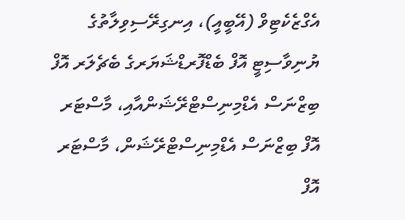އެގްޒެކެޓިވް (އޭބީއީ)، އިނގިރޭސިވިލާތުގެ ޔުނިވާސިޓީ އޮފް ބެޑްފޮރޑްޝަޔަރގެ ބެޗެލަރ އޮފް ބިޒްނަސް އެޑްމިނިސްޓްރޭޝަންއާއި، މާސްޓަރ އޮފް ބިޒްނަސް އެޑްމިނިސްޓްރޭޝަން، މާސްޓަރ އޮފް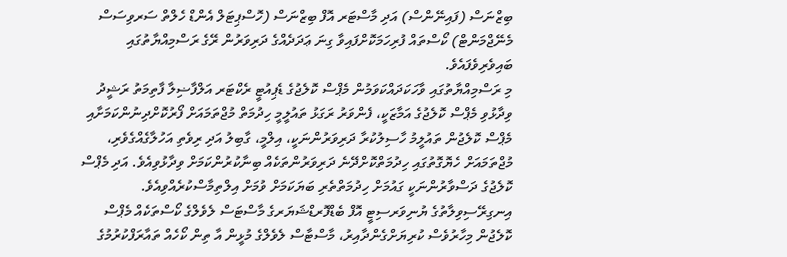ބިޒްނަސް (ފައިނޭންސް) އަދި މާސްޓަރ އޮފް ބިޒްނަސް (ހޮސްޕިޓަލް އެންޑް ހެލްތް ސަރވިސަސް މެނޭޖްމަންޓް) ކޯސްތައް ފުރިހަމަކޮށްފައިވާ ގިނަ ޢަދަދެއްގެ ދަރިވަރުން ރޭގެ ރަސްމިއްޔާތުގައި ބައިވެރިވެފައެވެ.
މި ރަސްމިއްޔާތުގައި ވާހަކަދައްކަވަމުން މެޕްސް ކޮލެޖުގެ ޑެޕިއުޓީ ރެކްޓަރ އަލްފާޟިލާ ފާތިމަތު ރަޝީދު ވިދާޅުވި މެޕްސް ކޮލެޖުގެ އަމާޒަކީ، ފެންވަރު ރަގަޅު ތައުލީމީ ހިދުމަތް މުޖްތަމައަށް ފޯރުކޮށްދިނުންކަމަށާއި މެޕްސް ކޮލެޖުން ތައުލީމު ހާސިލުކުރާ ދަރިވަރުންނަކީ، އިލްމީ، ގާބިލު އަދި ރިވެތި އަހުލާގެއްގެވެރި، މުޖްތަމައަށް ހެޔޮގޮތުގައި ހިދުމަތްކޮށްދޭނެ ދަރިވަރުންތަކެއް ބިނާކުރުންކަމަށް ވިދާޅުވިއެވެ. އަދި މެޕްސް ކޮލެޖުގެ ދަސްވާރުންނަކީ ގައުމަށް ހިދުމަތްތެރި ބަޔަކަމަށް ވުމަށް އިލްތިމާސްކުރެއްވިއެވެ.
އިނގިރޭސިވިލާތުގެ ޔުނިވަރސިޓީ އޮފް ބެޑްފޮރޑްޝަޔަރގެ މާސްޓަސް ލެވެލްގެ ކޯސްތަކެއް މެޕްސް ކޮލެޖުން މިހާރުވެސް ކުރިޔަށްގެންދާއިރު، މާސްޓާސް ލެވެލްގެ މުޅީން އާ ތިން ކޯހެއް ތައާރަފްކުރުމުގެ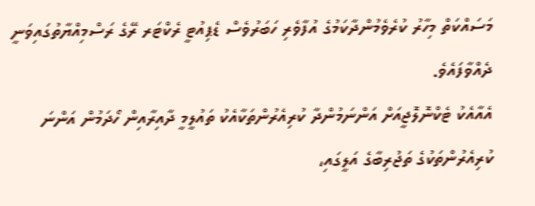މަސައްކަތް މިހާރު ކުރެވެމުންދާކަމުގެ އުފާވެރި ހަބަރުވެސް ޑެޕިއުޓީ ރެކްޓަރ ރޭގެ ރަސްމިއްޔާތުގައިވަނީ ދެއްވާފައެވެ.
އެއާއެކު ޓެކްނޮލޮޖީއަށް އަންނަމުންދާ ކުރިއެރުންތަކާއެކު ތައުލީމީ ދާއިރާއިން ހޯދަމުން އަންނަ ކުރިއެރުންތަކުގެ ތަޖުރިބާގެ އަލީގައި،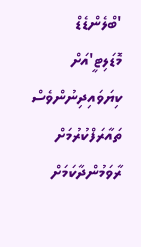'ބްލެންޑެޑް މޮޑަލިޓީ'އަށް ކިޔަވައިދިނުންވެސް ތައާރަފްކުރުމަށް ރާވަމުންދާކަމަށް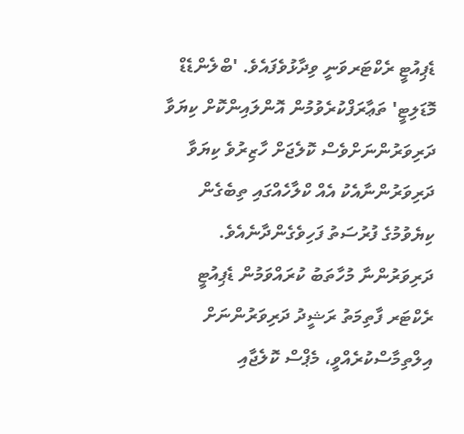ޑެޕިއުޓީ ރެކްޓަރވަނީ ވިދާޅުވެފައެވެ. 'ބްލެންޑެޑް މޮޑަލިޓީ' ތަޢާރަފްކުރެވުމުން އޮންލައިންކޮށް ކިޔަވާ ދަރިވަރުންނަށްވެސް ކޮލެޖަށް ހާޒިރުވެ ކިޔަވާ ދަރިވަރުންނާއެކު އެއް ކްލާހެއްގައި ތިބެގެން ކިޔެވުމުގެ ފުރުސަތު ފަހިވެގެންދާނެއެވެ.
ދަރިވަރުންނާ މުހާތަބު ކުރައްވަމުން ޑެޕިއުޓީ ރެކްޓަރ ފާތިމަތު ރަޝީދު ދަރިވަރުންނަށް އިލްތިމާސްކުރެއްވީ، މެޕްސް ކޮލެޖާއި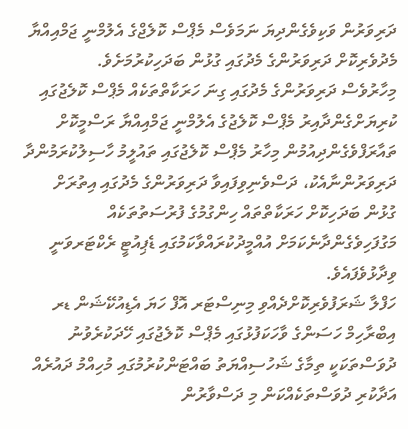ދަރިވަރުން ވަކިވެގެންދިޔަ ނަމަވެސް މެޕްސް ކޮލެޖްގެ އެލުމްނީ ޖަމްއިއްޔާ މެދުވެރިކޮށް ދަރިވަރުންގެ މެދުގައި ގުޅުން ބަދަހިކުރުމަށެވެ.
މިހާރުވެސް ދަރިވަރުންގެ މެދުގައި ގިނަ ހަރަކާތްތަކެއް މެޕްސް ކޮލެޖުގައި ކުރިޔަށްގެންދާއިރު މެޕްސް ކޮލެޖުގެ އެލުމްނީ ޖަމްއިއްޔާ ރަސްމީކޮށް ތައާރަފްވެގެންދިއުމުން މިހާރު މެޕްސް ކޮލެޖުގައި ތައުލީމު ހާސިލުކުރަމުންދާ ދަރިވަރުންނާއެކު، ދަސްވެނިވިފައިވާ ދަރިވަރުންގެ މެދުގައި އިތުރަށް ގުޅުން ބަދަހިކޮށް ހަރަކާތްތައް ހިންގުމުގެ ފުރުސަތުތަކެއް މަގުފަހިވެގެންދާނެކަމަށް އުއްމީދުކުރައްވާކަމުގައި ޑެޕިއުޓީ ރެކްޓަރވަނީ ވިދާޅުވެފައެވެ.
ހަފްލާ ޝަރަފުވެރިކޮށްދެއްވި މިނިސްޓަރ އޮފް ހަޔަ އެޑިއުކޭޝަން ޑރ އިބްރާހިމް ހަސަންގެ ވާހަކަފުޅުގައި މެޕްސް ކޮލެޖުގައި ހޭދަކުރެވުނު ދުވަސްތަކަކީ ތިމާގެ ޝަހުސިއްޔަތު ބައްޓަންކުރުމުގައި މުހިއްމު ދައުރެއް އަދާކުރި ދުވަސްތަކެއްކަން މި ދަސްވާރުން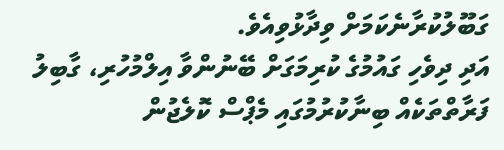ގަބޫލުކުރާނެކަމަށް ވިދާޅުވިއެވެ.
އަދި ދިވެހި ގައުމުގެ ކުރިމަގަށް ބޭނުންވާ އިލްމުހުރި، ގާބިލު ފަރާތްތަކެއް ބިނާކުރުމުގައި މެޕްސް ކޮލެޖުން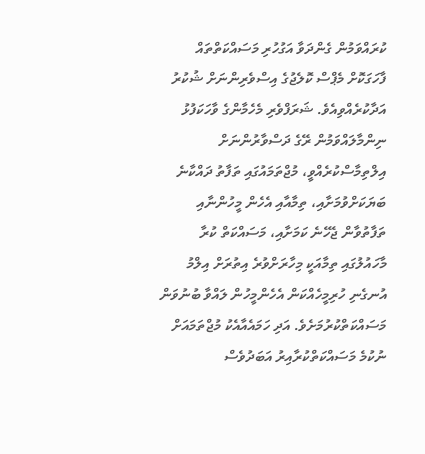ކުރައްވަމުން ގެންދަވާ އަގުހުރި މަސައްކަތްތައް ފާހަގަކޮށް މެޕްސް ކޮލެޖުގެ އިސްވެރިންނަށް ޝުކުރު އަދާކުރެއްވިއެވެ. ޝަރަފްވެރި މެހެމާންގެ ވާހަކަފުޅު ނިންމާލައްވަމުން ރޭގެ ދަސްވާރުންނަށް އިލްތިމާސްކުރެއްވީ، މުޖްތަމައުގައި ތަފާތު ދައްކާނެ ބަޔަކަށްވުމަށާއި، ތިމާއާއި އެހެން މީހުންނާއި ތަފާތުވާން ޖެހޭނެ ކަމަށާއި، މަސައްކަތް ކުރާ މާހައުލުގައި ތިމާއަކީ މިހާރަށްވުރެ އިތުރަށް އިލްމު އުނގެނި ހުރިމީހެއްކަން އެހެންމީހުން ލައްވާ ބުނުވަން މަސައްކަތްކުރުމަށެވެ. އަދި ހަމައެއާއެކު މުޖްތަމައަށް ނުކުމެ މަސައްކަތްކުރާއިރު އަބަދުވެސް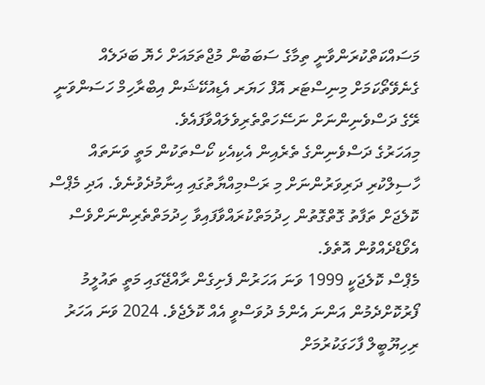މަސައްކަތްކުރަންވާނީ ތިމާގެ ސަބަބުން މުޖްތަމައަށް ހެޔޮ ބަދަލެއް ގެނެވޭތޯކަމަށް މިނިސްޓަރ އޮފް ހަޔަރ އެޑިއުކޭޝަން އިބްރާހިމް ހަސަންވަނީ ރޭގެ ދަސްވެނިންނަށް ނަސޭހަތްތެރިވެލައްވާފައެވެ.
މިއަހަރުގެ ދަސްވެނިންގެ ތެރެއިން އެކިއެކި ކޯސްތަކުން މަތީ ވަނަތައް ހާސިލްކުރި ދަރިވަރުންނަށް މި ރަސްމިއްޔާތުގައި އިނާމުދެވުނެވެ. އަދި މެޕްސް ކޮލެޖަށް ތަފާތު ގޮތްގޮތުން ހިދުމަތްކުރައްވާފައިވާ ހިދުމަތްތެރިންނަށްވެސް އެވޯޑްދެއްވުން އޮތެވެ.
މެޕްސް ކޮލެޖަކީ 1999 ވަނަ އަހަރުން ފެށިގެން ރާއްޖޭގައި މަތީ ތައުލީމު ފޯރުކޮށްދެމުން އަންނަ އެންމެ ދުވަސްވީ އެއް ކޮލެޖެވެ. 2024 ވަނަ އަހަރު ރިހިޔޫބީލް ފާހަގަކުރުމަށް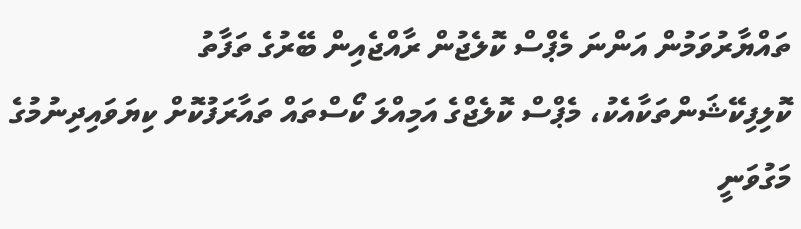ތައްޔާރުވަމުން އަންނަ މެޕްސް ކޮލެޖުން ރާއްޖެއިން ބޭރުގެ ތަފާތު ކޮލިފިކޭޝަންތަކާއެކު، މެޕްސް ކޮލެޖްގެ އަމިއްލަ ކޯސްތައް ތައާރަފުކޮށް ކިޔަވައިދިނުމުގެ މަގުވަނީ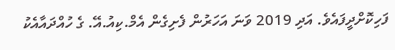ފަހިކޮށްދީފައެވެ. އަދި 2019 ވަނަ އަހަރުން ފެށިގެން އެމް.ކިއު.އޭ. ގެ ހުއްދައާއެކު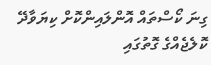ގިނަ ކޯސްތައް އޮންލައިންކޮށް ކިޔަވާދޭ ކޮލެޖެއްގެ ގޮތުގައި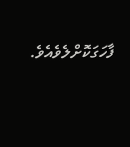ފާހަގަކޮށްލެވެއެވެ.